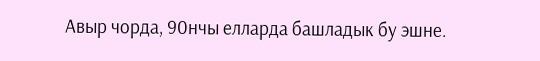Авыр чорда, 90нчы елларда башладык бу эшне.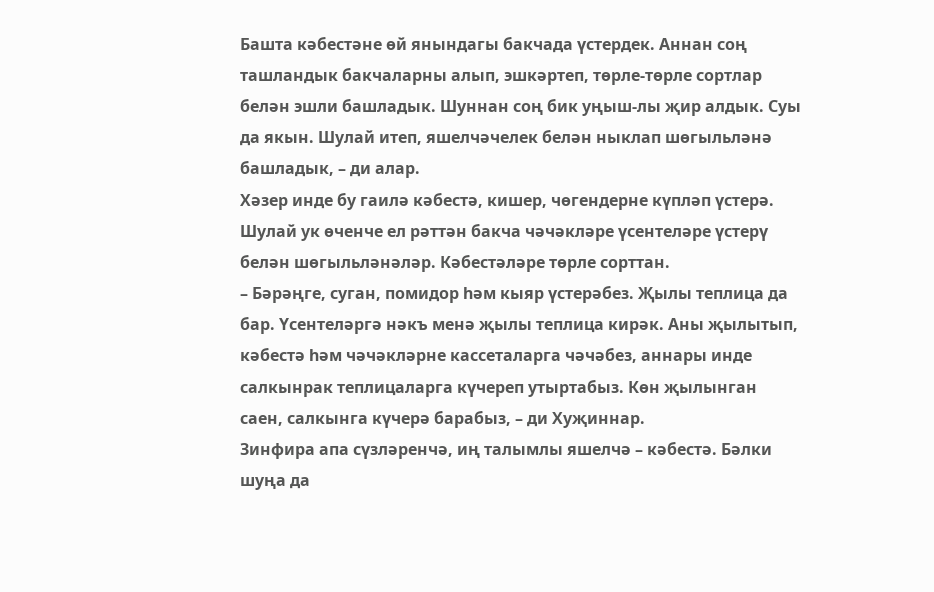Башта кәбестәне өй янындагы бакчада үстердек. Аннан соң ташландык бакчаларны алып, эшкәртеп, төрле-төрле сортлар белән эшли башладык. Шуннан соң бик уңыш-лы җир алдык. Суы да якын. Шулай итеп, яшелчәчелек белән ныклап шөгыльләнә башладык, – ди алар.
Хәзер инде бу гаилә кәбестә, кишер, чөгендерне күпләп үстерә. Шулай ук өченче ел рәттән бакча чәчәкләре үсентеләре үстерү белән шөгыльләнәләр. Кәбестәләре төрле сорттан.
– Бәрәңге, суган, помидор һәм кыяр үстерәбез. Җылы теплица да бар. Үсентеләргә нәкъ менә җылы теплица кирәк. Аны җылытып, кәбестә һәм чәчәкләрне кассеталарга чәчәбез, аннары инде салкынрак теплицаларга күчереп утыртабыз. Көн җылынган саен, салкынга күчерә барабыз, – ди Хуҗиннар.
Зинфира апа сүзләренчә, иң талымлы яшелчә – кәбестә. Бәлки шуңа да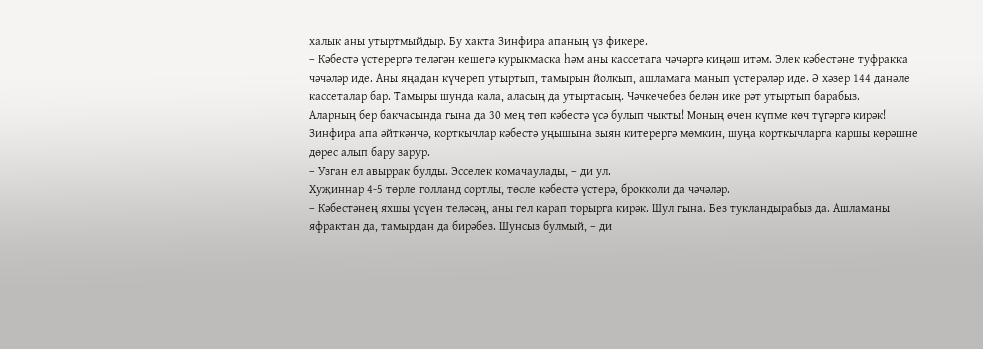халык аны утыртмыйдыр. Бу хакта Зинфира апаның үз фикере.
– Кәбестә үстерергә теләгән кешегә курыкмаска һәм аны кассетага чәчәргә киңәш итәм. Элек кәбестәне туфракка чәчәләр иде. Аны яңадан күчереп утыртып, тамырын йолкып, ашламага манып үстерәләр иде. Ә хәзер 144 данәле кассеталар бар. Тамыры шунда кала, аласың да утыртасың. Чәчкечебез белән ике рәт утыртып барабыз.
Аларның бер бакчасында гына да 30 мең төп кәбестә үсә булып чыкты! Моның өчен күпме көч түгәргә кирәк! Зинфира апа әйткәнчә, корткычлар кәбестә уңышына зыян китерергә мөмкин, шуңа корткычларга каршы көрәшне дөрес алып бару зарур.
– Узган ел авыррак булды. Эсселек комачаулады, – ди ул.
Хуҗиннар 4-5 төрле голланд сортлы, төсле кәбестә үстерә, брокколи да чәчәләр.
– Кәбестәнең яхшы үсүен теләсәң, аны гел карап торырга кирәк. Шул гына. Без тукландырабыз да. Ашламаны яфрактан да, тамырдан да бирәбез. Шунсыз булмый, – ди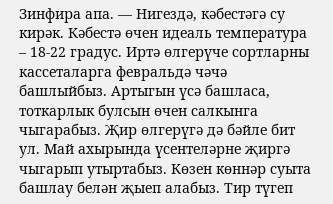Зинфира апа. — Нигездә, кәбестәгә су кирәк. Кәбестә өчен идеаль температура – 18-22 градус. Иртә өлгерүче сортларны кассеталарга февральдә чәчә башлыйбыз. Артыгын үсә башласа, тоткарлык булсын өчен салкынга чыгарабыз. Җир өлгерүгә дә бәйле бит ул. Май ахырында үсентеләрне җиргә чыгарып утыртабыз. Көзен көннәр суыта башлау белән җыеп алабыз. Тир түгеп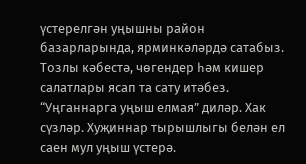үстерелгән уңышны район базарларында, ярминкәләрдә сатабыз. Тозлы кәбестә, чөгендер һәм кишер салатлары ясап та сату итәбез.
“Уңганнарга уңыш елмая” диләр. Хак сүзләр. Хуҗиннар тырышлыгы белән ел саен мул уңыш үстерә.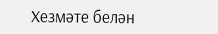Хезмәте белән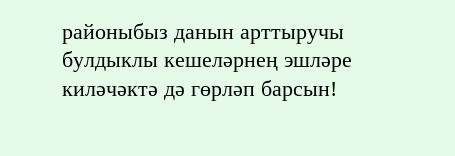районыбыз данын арттыручы булдыклы кешеләрнең эшләре киләчәктә дә гөрләп барсын!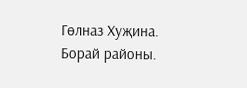Гөлназ Хуҗина.
Борай районы.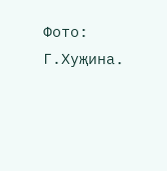Фото: Г.Хуҗина.